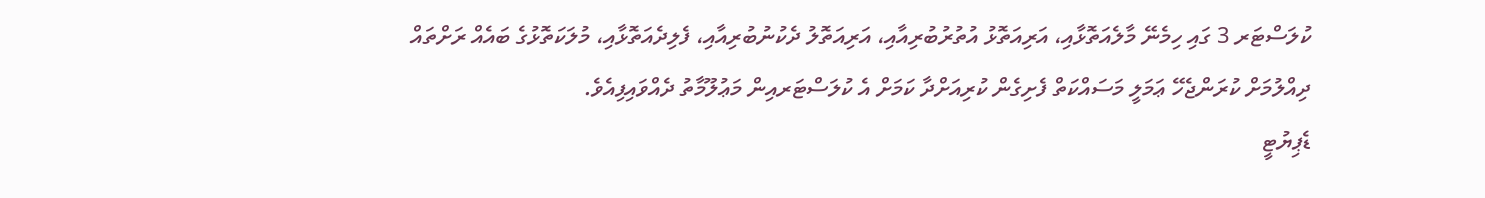ކުލަސްޓަރ 3 ގައި ހިމެނޭ މާލެއަތޮޅާއި، އަރިއަތޮޅު އުތުރުބުރިއާއި، އަރިއަތޮލު ދެކުނުބުރިއާއި، ފެލިދެއަތޮޅާއި، މުލަކަތޮޅުގެ ބައެއް ރަށްތައް ދިއްލުމަށް ކުރަންޖެހޭ ޢަމަލީ މަސައްކަތް ފެށިގެން ކުރިއަށްދާ ކަމަށް އެ ކުލަސްޓަރއިން މަޢުލޫމާތު ދެއްވައިފިއެވެ.
ޑެޕިޔުޓީ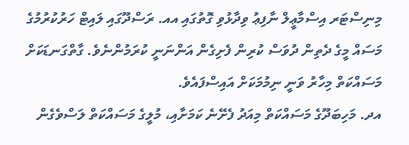މިނިސްޓަރ އިސްމާޢީލް ނާފިޢު ވިދާޅުވި ގޮތުގައި އއ. ރަސްދޫގައި ލައިޓް ހަރުކުރުމުގެ މަސައް މީގެ ދެތިން ދުވަސް ކުރިން ފެށިގެން އަންނަނީ ކުރަމުންނެވެ. ގާތްގަނޑަކަށް މަސައްކަތް މިހާރު ވަނީ ނިމުމަކަށް އައިސްފައެވެ.
އދ. މަހިބަދޫގެ މަސައްކަތް މިއަދު ފެށޭނެ ކަމަށާއި، މުލީގެ މަސައްކަތް ލަސްވެގެން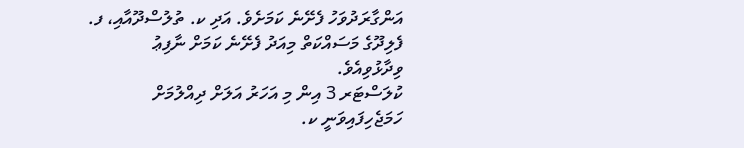އަންގާރަދުވަހު ފެށޭނެ ކަމަށެވެ. އަދި ކ. ތުލުސްދޫއާއި، ފ. ފެލިދޫގެ މަސައްކަތް މިއަދު ފެށޭނެ ކަމަށް ނާފިޢު ވިދާޅުވިއެވެ.
ކުލަސްޓަރ 3 އިން މި އަހަރު އަލަށް ދިއްލުމަށް ހަމަޖެހިފައިވަނީ ކ.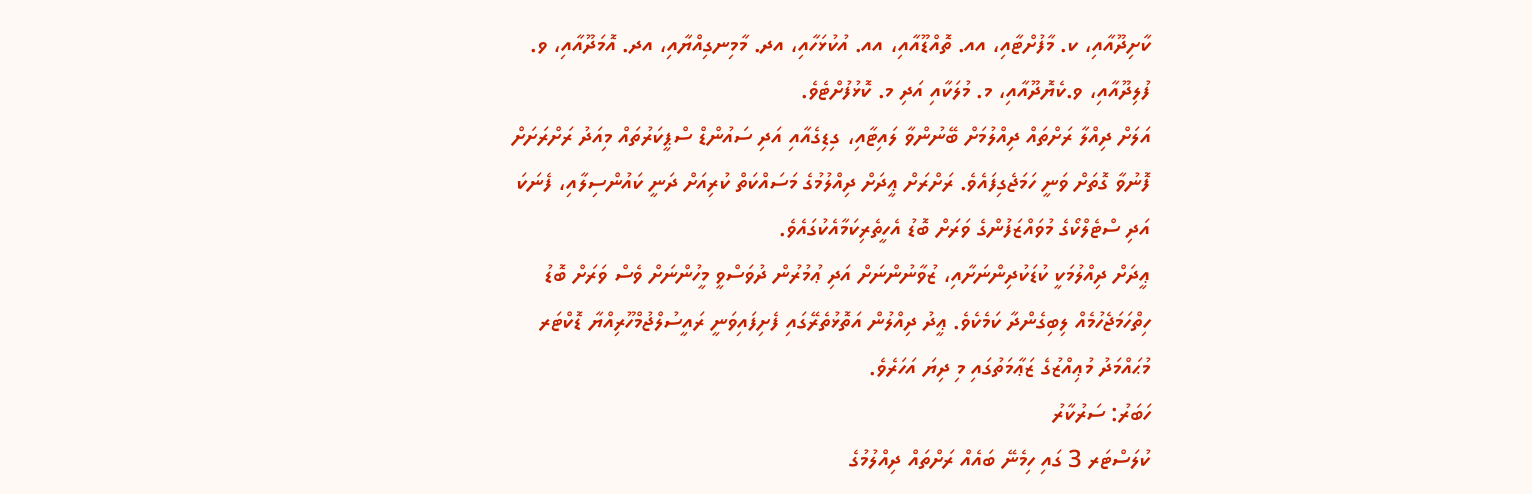ކާށިދޫއާއި، ކ. މާފުށްޓާއި، އއ. ތޮއްޑޫއާއި، އއ. އުކުޅަހާއި، އދ. މާމިނގިއްޔާއި، އދ. އޮމަދޫއާއި، ވ. ފުލިދޫއާއި، ވ.ކެޔޮދޫއާއި، މ. މުލަކާއި އަދި މ. ކޮޅުފުށްޓެވެ.
އަލަށް ދިއްލާ ރަށްތައް ދިއްލުމަށް ބޭނުންވާ ލައިޓާއި، ގިޑިގެއާއި އަދި ސައުންޑް ސްޕީކަރުތައް މިއަދު ރަށްރަށަށް ފޮނުވާ ގޮތަށް ވަނީ ހަމަޖެގިފައެވެ. ރަށްރަށް ޢީދަށް ދިއްލުމުގެ މަސައްކަތް ކުރިއަށް ދަނީ ކައުންސިލާއި، ފެނަކަ އަދި ސްޓެލްކޯގެ މުވައްޒަފުންގެ ވަރަށް ބޮޑު އެހީތެރިކަމާއެކުގައެވެ.
ޢީދަށް ދިއްލުމަކީ ކުޑަކުދިންނަށާއި، ޒުވާނުންނަށް އަދި ޢުމުރުން ދުވަސްވީ މީހުންނަށް ވެސް ވަރަށް ބޮޑު ހިތްހަމަޖެހުމެއް ލިބިގެންދާ ކަމެކެވެ. ޢީދު ދިއްލުން އަތޮޅުތެރޭގައި ފެށިފައިވަނީ ރައީސުލްޖުމްހޫރިއްޔާ ޑޮކްޓަރ މުޙައްމަދު މުޢިއްޒުގެ ޒަޢާމަތުގައި މި ދިޔަ އަހަރެވެ.
ހަބަރު: ސަރުކާރު
ކުލަސްޓަރ 3 ގައި ހިމެނޭ ބައެއް ރަށްތައް ދިއްލުމުގެ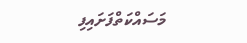މަސައްކަތްފަށައިފި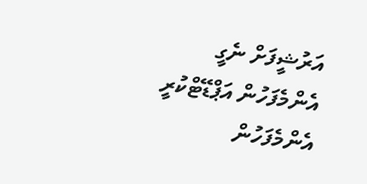އަރުޝީފަށް ނެގީ
އެންމެފަހުން އަޕްޑޭޓްކުރީ
އެންމެފަހުން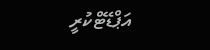އަޕްޑޭޓްކުރީ